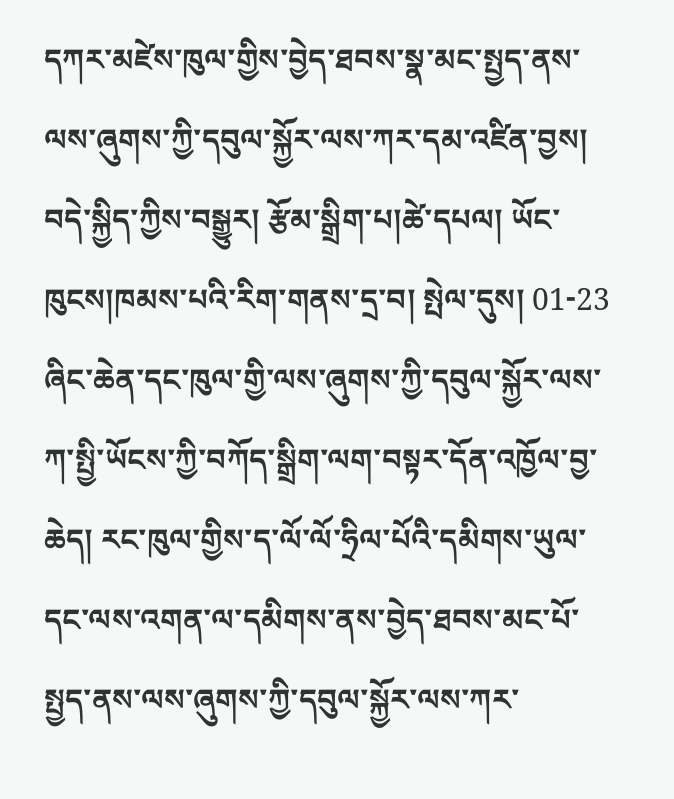དཀར་མཛེས་ཁུལ་གྱིས་བྱེད་ཐབས་སྣ་མང་སྤྱད་ནས་ལས་ཞུགས་ཀྱི་དབུལ་སྐྱོར་ལས་ཀར་དམ་འཛིན་བྱས།
བདེ་སྐྱིད་ཀྱིས་བསྒྱུར། རྩོམ་སྒྲིག་པ།ཚེ་དཔལ། ཡོང་ཁུངས།ཁམས་པའི་རིག་གནས་དྲ་བ། སྤེལ་དུས། 01-23
ཞིང་ཆེན་དང་ཁུལ་གྱི་ལས་ཞུགས་ཀྱི་དབུལ་སྐྱོར་ལས་ཀ་སྤྱི་ཡོངས་ཀྱི་བཀོད་སྒྲིག་ལག་བསྟར་དོན་འཁྱོལ་བྱ་ཆེད། རང་ཁུལ་གྱིས་ད་ལོ་ལོ་ཧྲིལ་པོའི་དམིགས་ཡུལ་དང་ལས་འགན་ལ་དམིགས་ནས་བྱེད་ཐབས་མང་པོ་སྤྱད་ནས་ལས་ཞུགས་ཀྱི་དབུལ་སྐྱོར་ལས་ཀར་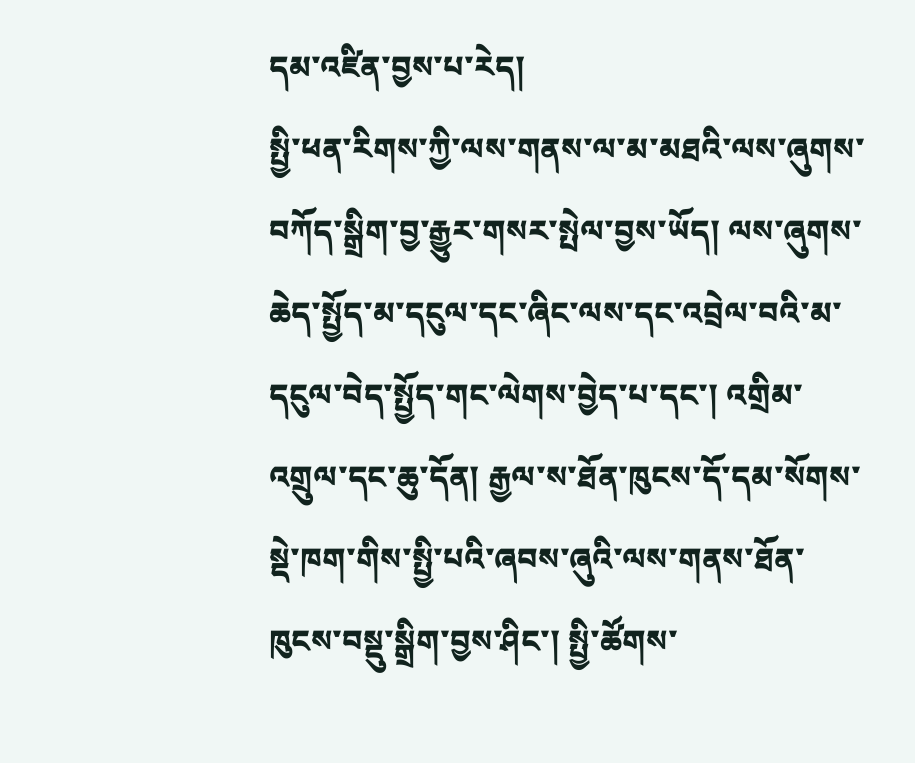དམ་འཛིན་བྱས་པ་རེད།
སྤྱི་ཕན་རིགས་ཀྱི་ལས་གནས་ལ་མ་མཐའི་ལས་ཞུགས་བཀོད་སྒྲིག་བྱ་རྒྱུར་གསར་སྤེལ་བྱས་ཡོད། ལས་ཞུགས་ཆེད་སྤྱོད་མ་དངུལ་དང་ཞིང་ལས་དང་འབྲེལ་བའི་མ་དངུལ་བེད་སྤྱོད་གང་ལེགས་བྱེད་པ་དང་། འགྲིམ་འགྲུལ་དང་ཆུ་དོན། རྒྱལ་ས་ཐོན་ཁུངས་དོ་དམ་སོགས་སྡེ་ཁག་གིས་སྤྱི་པའི་ཞབས་ཞུའི་ལས་གནས་ཐོན་ཁུངས་བསྡུ་སྒྲིག་བྱས་ཤིང་། སྤྱི་ཚོགས་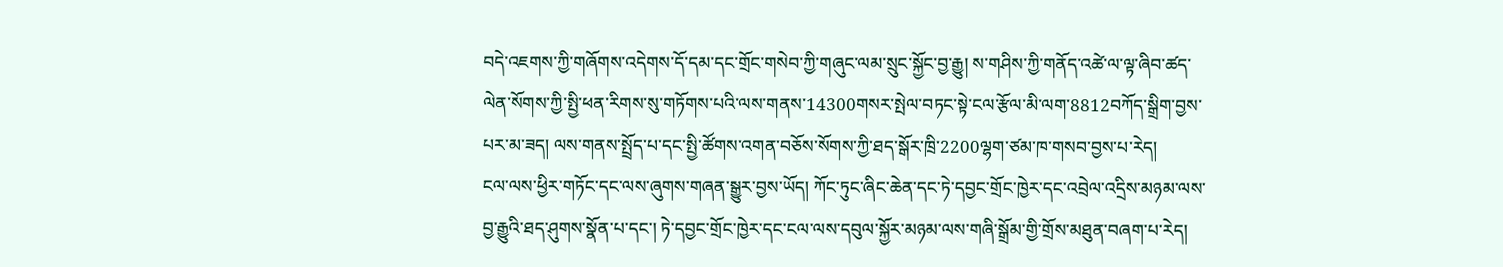བདེ་འཇགས་ཀྱི་གཞོགས་འདེགས་དོ་དམ་དང་གྲོང་གསེབ་ཀྱི་གཞུང་ལམ་སྲུང་སྐྱོང་བྱ་རྒྱུ། ས་གཤིས་ཀྱི་གནོད་འཚེ་ལ་ལྟ་ཞིབ་ཚད་ལེན་སོགས་ཀྱི་སྤྱི་ཕན་རིགས་སུ་གཏོགས་པའི་ལས་གནས་14300གསར་སྤེལ་བཏང་སྟེ་ངལ་རྩོལ་མི་ལག་8812བཀོད་སྒྲིག་བྱས་པར་མ་ཟད། ལས་གནས་སྤྲོད་པ་དང་སྤྱི་ཚོགས་འགན་བཅོས་སོགས་ཀྱི་ཐད་སྒོར་ཁྲི་2200ལྷག་ཙམ་ཁ་གསབ་བྱས་པ་རེད།
ངལ་ལས་ཕྱིར་གཏོང་དང་ལས་ཞུགས་གཞན་སྒྱུར་བྱས་ཡོད། ཀོང་ཏུང་ཞིང་ཆེན་དང་ཏེ་དབྱང་གྲོང་ཁྱེར་དང་འབྲེལ་འདྲིས་མཉམ་ལས་བྱ་རྒྱུའི་ཐད་ཤུགས་སྣོན་པ་དང་། ཏེ་དབྱང་གྲོང་ཁྱེར་དང་ངལ་ལས་དབུལ་སྐྱོར་མཉམ་ལས་གཞི་སྒྲོམ་གྱི་གྲོས་མཐུན་བཞག་པ་རེད།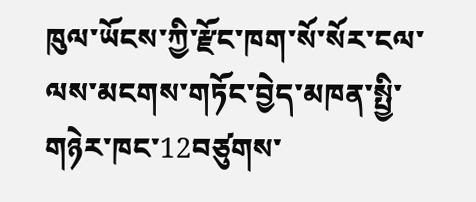ཁུལ་ཡོངས་ཀྱི་རྫོང་ཁག་སོ་སོར་ངལ་ལས་མངགས་གཏོང་བྱེད་མཁན་སྤྱི་གཉེར་ཁང་12བཙུགས་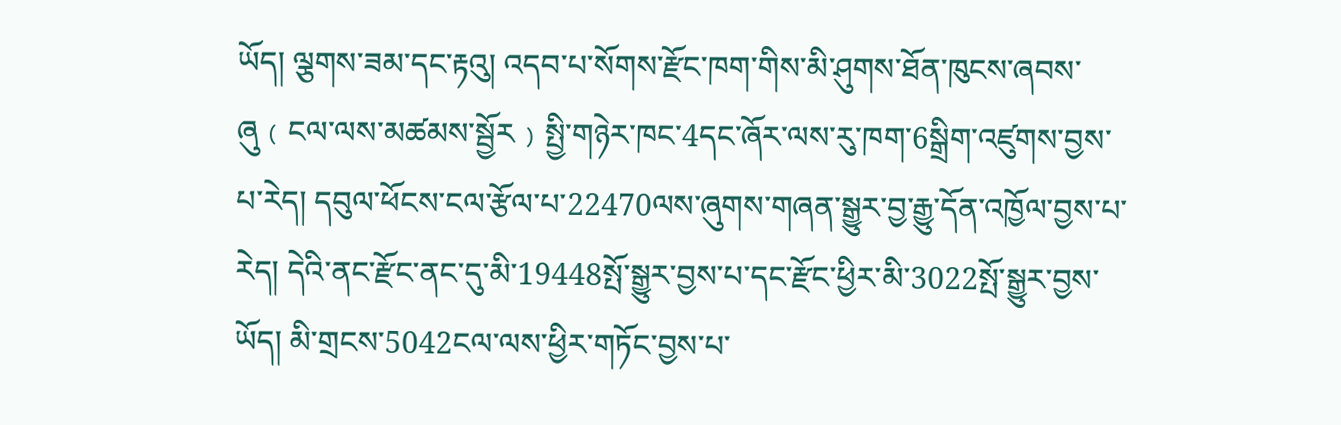ཡོད། ལྕགས་ཟམ་དང་རྟའུ། འདབ་པ་སོགས་རྫོང་ཁག་གིས་མི་ཤུགས་ཐོན་ཁུངས་ཞབས་ཞུ﹙ངལ་ལས་མཚམས་སྦྱོར﹚སྤྱི་གཉེར་ཁང་4དང་ཞོར་ལས་རུ་ཁག་6སྒྲིག་འཛུགས་བྱས་པ་རེད། དབུལ་ཕོངས་ངལ་རྩོལ་པ་22470ལས་ཞུགས་གཞན་སྒྱུར་བྱ་རྒྱུ་དོན་འཁྱོལ་བྱས་པ་རེད། དེའི་ནང་རྫོང་ནང་དུ་མི་19448སྤོ་སྒྱུར་བྱས་པ་དང་རྫོང་ཕྱིར་མི་3022སྤོ་སྒྱུར་བྱས་ཡོད། མི་གྲངས་5042ངལ་ལས་ཕྱིར་གཏོང་བྱས་པ་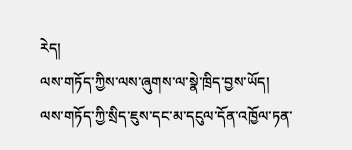རེད།
ལས་གཏོད་ཀྱིས་ལས་ཞུགས་ལ་སྣེ་ཁྲིད་བྱས་ཡོད། ལས་གཏོད་ཀྱི་སྲིད་ཇུས་དང་མ་དངུལ་དོན་འཁྱོལ་ཏན་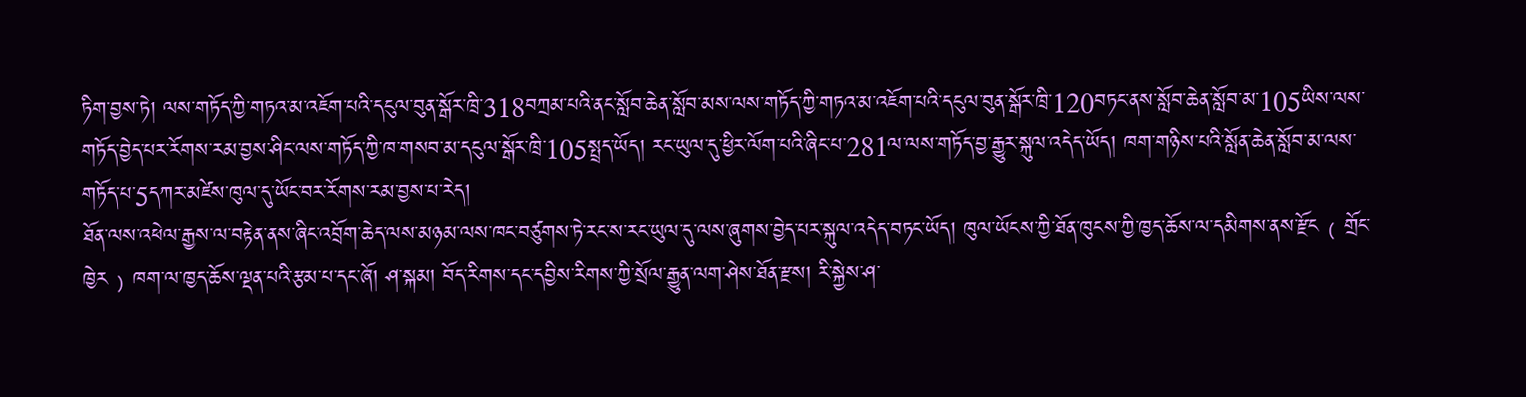ཏིག་བྱས་ཏེ། ལས་གཏོད་ཀྱི་གཏའ་མ་འཇོག་པའི་དངུལ་བུན་སྒོར་ཁྲི་318བཀྲམ་པའི་ནང་སློབ་ཆེན་སློབ་མས་ལས་གཏོད་ཀྱི་གཏའ་མ་འཇོག་པའི་དངུལ་བུན་སྒོར་ཁྲི་120བཏང་ནས་སློབ་ཆེན་སློབ་མ་105ཡིས་ལས་གཏོད་བྱེད་པར་རོགས་རམ་བྱས་ཤིང་ལས་གཏོད་ཀྱི་ཁ་གསབ་མ་དངུལ་སྒོར་ཁྲི་105སྤྲད་ཡོད། རང་ཡུལ་དུ་ཕྱིར་ལོག་པའི་ཞིང་པ་281ལ་ལས་གཏོད་བྱ་རྒྱུར་སྐུལ་འདེད་ཡོད། ཁག་གཉིས་པའི་སློན་ཆེན་སློབ་མ་ལས་གཏོད་པ་5དཀར་མཛེས་ཁུལ་དུ་ཡོང་བར་རོགས་རམ་བྱས་པ་རེད།
ཐོན་ལས་འཕེལ་རྒྱས་ལ་བརྟེན་ནས་ཞིང་འབྲོག་ཆེད་ལས་མཉམ་ལས་ཁང་བཙུགས་ཏེ་རང་ས་རང་ཡུལ་དུ་ལས་ཞུགས་བྱེད་པར་སྐུལ་འདེད་བཏང་ཡོད། ཁུལ་ཡོངས་ཀྱི་ཐོན་ཁུངས་ཀྱི་ཁྱད་ཆོས་ལ་དམིགས་ནས་རྫོང﹙གྲོང་ཁྱེར﹚ཁག་ལ་ཁྱད་ཆོས་ལྡན་པའི་རྩམ་པ་དང་ཞོ། ཤ་སྐམ། བོད་རིགས་དང་དབྱིས་རིགས་ཀྱི་སྲོལ་རྒྱུན་ལག་ཤེས་ཐོན་རྫས། རི་སྐྱེས་ཤ་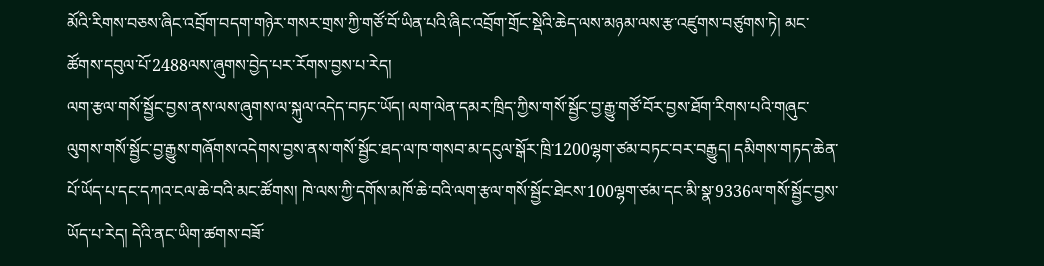མོའི་རིགས་བཅས་ཞིང་འབྲོག་བདག་གཉེར་གསར་གྲས་ཀྱི་གཙོ་བོ་ཡིན་པའི་ཞིང་འབྲོག་གྲོང་སྡེའི་ཆེད་ལས་མཉམ་ལས་རྩ་འཛུགས་བཙུགས་ཏེ། མང་ཚོགས་དབུལ་པོ་2488ལས་ཞུགས་བྱེད་པར་རོགས་བྱས་པ་རེད།
ལག་རྩལ་གསོ་སྦྱོང་བྱས་ནས་ལས་ཞུགས་ལ་སྐུལ་འདེད་བཏང་ཡོད། ལག་ལེན་དམར་ཁྲིད་ཀྱིས་གསོ་སྦྱོང་བྱ་རྒྱུ་གཙོ་བོར་བྱས་ཐོག་རིགས་པའི་གཞུང་ལུགས་གསོ་སྦྱོང་བྱ་རྒྱུས་གཞོགས་འདེགས་བྱས་ནས་གསོ་སྦྱོང་ཐད་ལ་ཁ་གསབ་མ་དངུལ་སྒོར་ཁྲི་1200ལྷག་ཙམ་བཏང་བར་བརྒྱུད། དམིགས་གཏད་ཆེན་པོ་ཡོད་པ་དང་དཀའ་ངལ་ཆེ་བའི་མང་ཚོགས། ཁེ་ལས་ཀྱི་དགོས་མཁོ་ཆེ་བའི་ལག་རྩལ་གསོ་སྦྱོང་ཐེངས་100ལྷག་ཙམ་དང་མི་སྣ་9336ལ་གསོ་སྦྱོང་བྱས་ཡོད་པ་རེད། དེའི་ནང་ཡིག་ཚགས་བཟོ་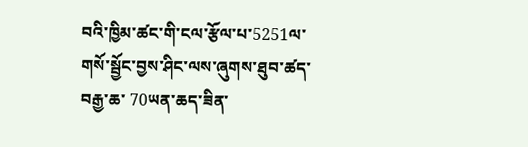བའི་ཁྱིམ་ཚང་གི་ངལ་རྩོལ་པ་5251ལ་གསོ་སྦྱོང་བྱས་ཤིང་ལས་ཞུགས་ཐུབ་ཚད་བརྒྱ་ཆ་ 70ཡན་ཆད་ཟིན་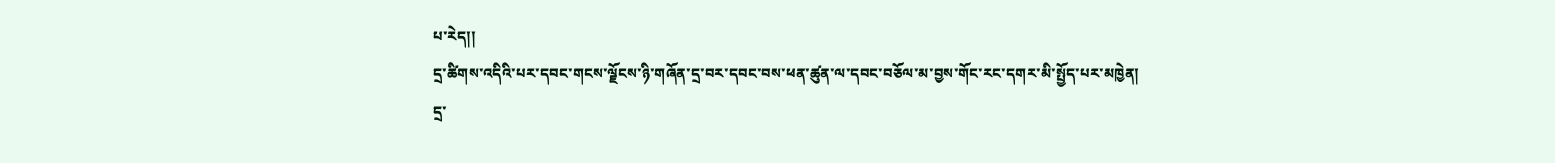པ་རེད།།
དྲ་ཚིགས་འདིའི་པར་དབང་གངས་ལྗོངས་ཉི་གཞོན་དྲ་བར་དབང་བས་ཕན་ཚུན་ལ་དབང་བཅོལ་མ་བྱས་གོང་རང་དགར་མི་སྤྱོད་པར་མཁྱེན།
དྲ་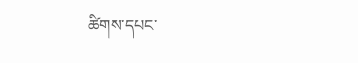ཚིགས་དཔང་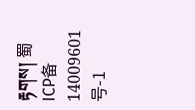རྟགས། 蜀ICP备14009601号-1